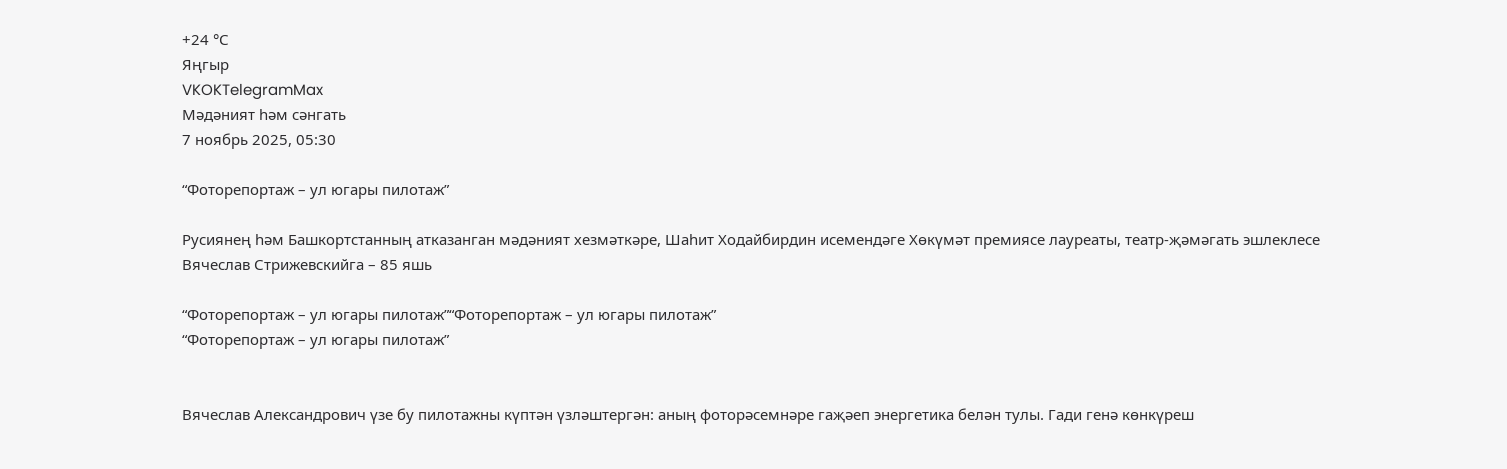+24 °С
Яңгыр
VKOKTelegramMax
Мәдәният һәм сәнгать
7 ноябрь 2025, 05:30

“Фоторепортаж – ул югары пилотаж”

Русиянең һәм Башкортстанның атказанган мәдәният хезмәткәре, Шаһит Ходайбирдин исемендәге Хөкүмәт премиясе лауреаты, театр-җәмәгать эшлеклесе Вячеслав Стрижевскийга – 85 яшь

“Фоторепортаж – ул югары пилотаж”“Фоторепортаж – ул югары пилотаж”
“Фоторепортаж – ул югары пилотаж”


Вячеслав Александрович үзе бу пилотажны күптән үзләштергән: аның фоторәсемнәре гаҗәеп энергетика белән тулы. Гади генә көнкүреш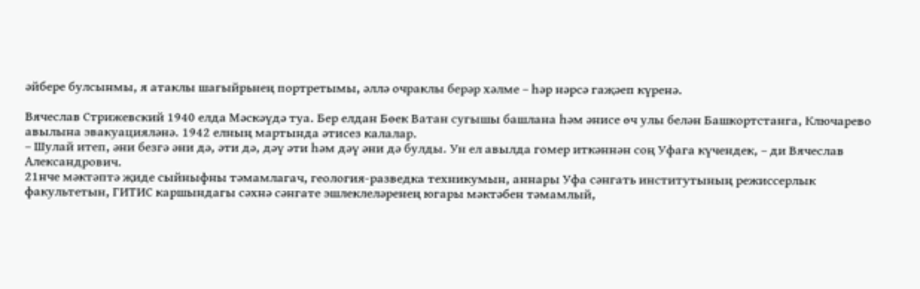әйбере булсынмы, я атаклы шагыйрьнең портретымы, әллә очраклы берәр хәлме – һәр нәрсә гаҗәеп күренә.

Вячеслав Стрижевский 1940 елда Мәскәүдә туа. Бер елдан Бөек Ватан сугышы башлана һәм әнисе өч улы белән Башкортстанга, Ключарево авылына эвакуацияләнә. 1942 елның мартында әтисез калалар.
– Шулай итеп, әни безгә әни дә, әти дә, дәү әти һәм дәү әни дә булды. Ун ел авылда гомер иткәннән соң Уфага күчендек, – ди Вячеслав Александрович.
21нче мәктәптә җиде сыйныфны тәмамлагач, геология-разведка техникумын, аннары Уфа сәнгать институтының режиссерлык факультетын, ГИТИС каршындагы сәхнә сәнгате эшлеклеләренең югары мәктәбен тәмамлый,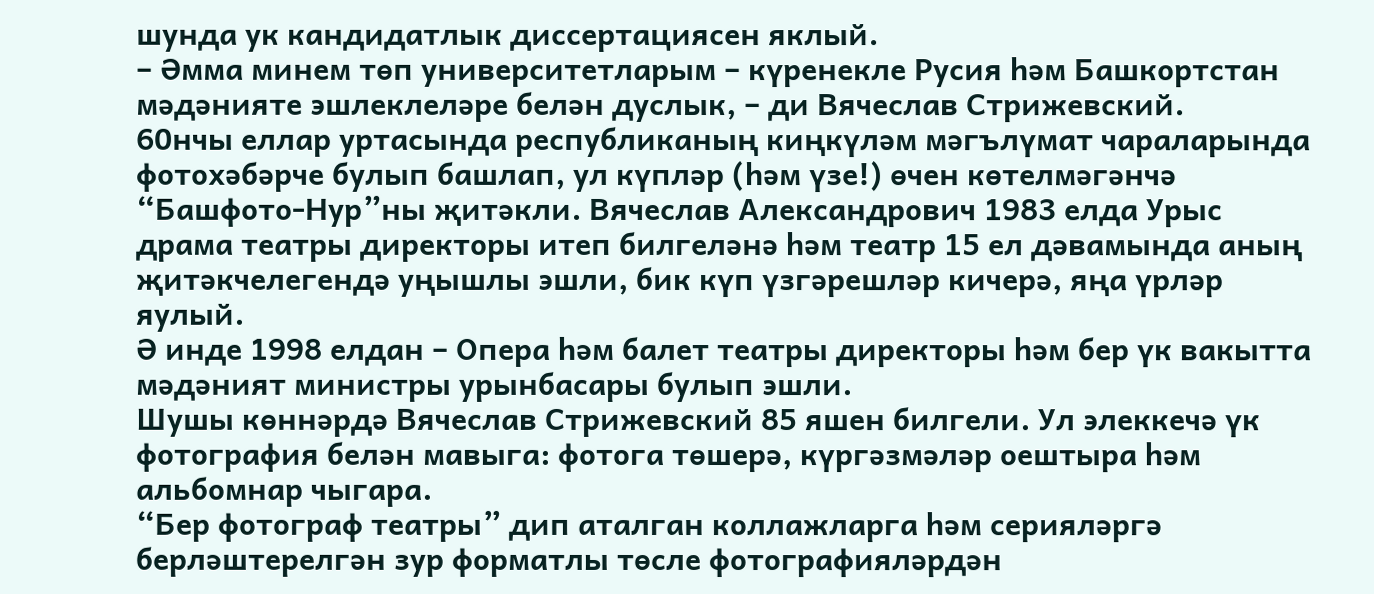шунда ук кандидатлык диссертациясен яклый.
– Әмма минем төп университетларым – күренекле Русия һәм Башкортстан мәдәнияте эшлеклеләре белән дуслык, – ди Вячеслав Стрижевский.
60нчы еллар уртасында республиканың киңкүләм мәгълүмат чараларында фотохәбәрче булып башлап, ул күпләр (һәм үзе!) өчен көтелмәгәнчә “Башфото-Нур”ны җитәкли. Вячеслав Александрович 1983 елда Урыс драма театры директоры итеп билгеләнә һәм театр 15 ел дәвамында аның җитәкчелегендә уңышлы эшли, бик күп үзгәрешләр кичерә, яңа үрләр яулый.
Ә инде 1998 елдан – Опера һәм балет театры директоры һәм бер үк вакытта мәдәният министры урынбасары булып эшли.
Шушы көннәрдә Вячеслав Стрижевский 85 яшен билгели. Ул элеккечә үк фотография белән мавыга: фотога төшерә, күргәзмәләр оештыра һәм альбомнар чыгара.
“Бер фотограф театры” дип аталган коллажларга һәм серияләргә берләштерелгән зур форматлы төсле фотографияләрдән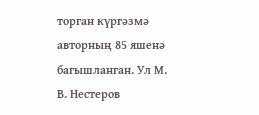торган күргәзмә авторның 85 яшенә багышланган. Ул М. В. Нестеров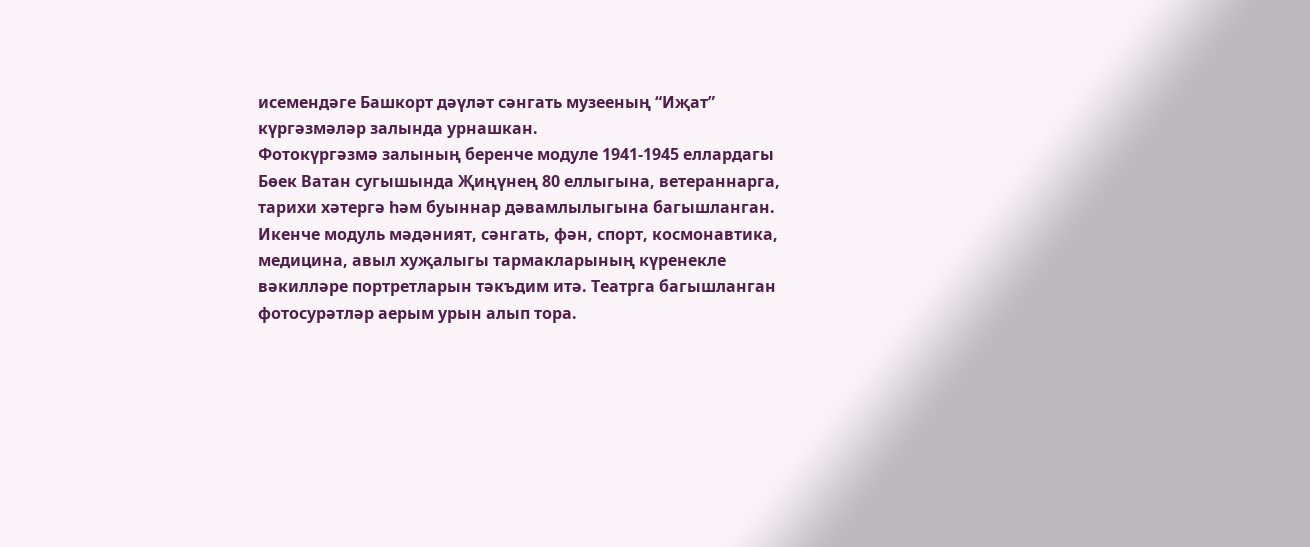исемендәге Башкорт дәүләт сәнгать музееның “Иҗат” күргәзмәләр залында урнашкан.
Фотокүргәзмә залының беренче модуле 1941-1945 еллардагы Бөек Ватан сугышында Җиңүнең 80 еллыгына, ветераннарга, тарихи хәтергә һәм буыннар дәвамлылыгына багышланган. Икенче модуль мәдәният, сәнгать, фән, спорт, космонавтика, медицина, авыл хуҗалыгы тармакларының күренекле вәкилләре портретларын тәкъдим итә. Театрга багышланган фотосурәтләр аерым урын алып тора.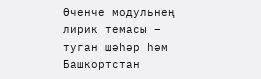Өченче модульнең лирик темасы – туган шәһәр һәм Башкортстан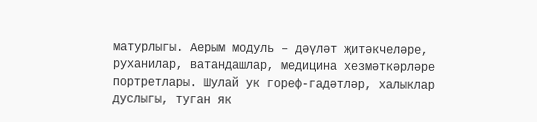матурлыгы. Аерым модуль – дәүләт җитәкчеләре, руханилар, ватандашлар, медицина хезмәткәрләре портретлары. Шулай ук гореф-гадәтләр, халыклар дуслыгы, туган як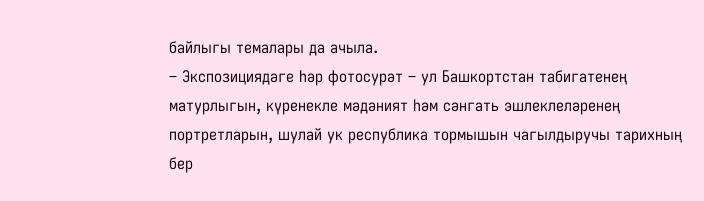байлыгы темалары да ачыла.
– Экспозициядәге һәр фотосурәт – ул Башкортстан табигатенең матурлыгын, күренекле мәдәният һәм сәнгать эшлеклеләренең портретларын, шулай ук республика тормышын чагылдыручы тарихның бер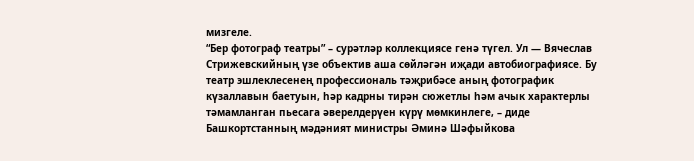мизгеле.
“Бер фотограф театры” – сурәтләр коллекциясе генә түгел. Ул — Вячеслав Стрижевскийның үзе объектив аша сөйләгән иҗади автобиографиясе. Бу театр эшлеклесенең профессиональ тәҗрибәсе аның фотографик күзаллавын баетуын, һәр кадрны тирән сюжетлы һәм ачык характерлы тәмамланган пьесага әверелдерүен күрү мөмкинлеге, – диде Башкортстанның мәдәният министры Әминә Шәфыйкова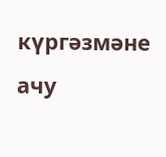күргәзмәне ачу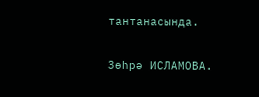тантанасында.

Зөһрә ИСЛАМОВА.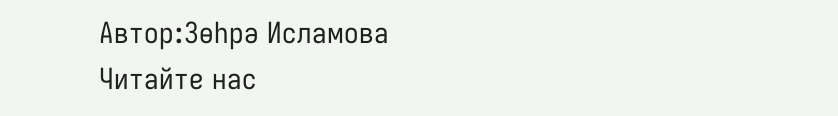Автор:Зөһрә Исламова
Читайте нас